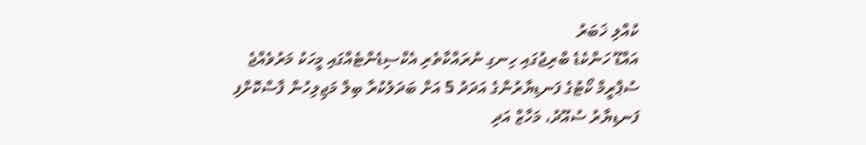ކުއްލި ޚަބަރު
އައްޑޫ ހަންކެޑެ ބްރިޖުގައި ހިނގި ނުރައްކާތެރި އެކްސިޑެންޓެއްގައި މީހަކު މަރުވެއްޖެ
ސުޕްރީމް ކޯޓުގެ ފަނޑިޔާރުންގެ އަދަދު 5 އަށް ބަދަލުކުރާ ބިލް މަޖިލިހުން ފާސްކޮށްފި
ފަނޑިޔާރު ސުއޫދު، މަހާޒް އަދި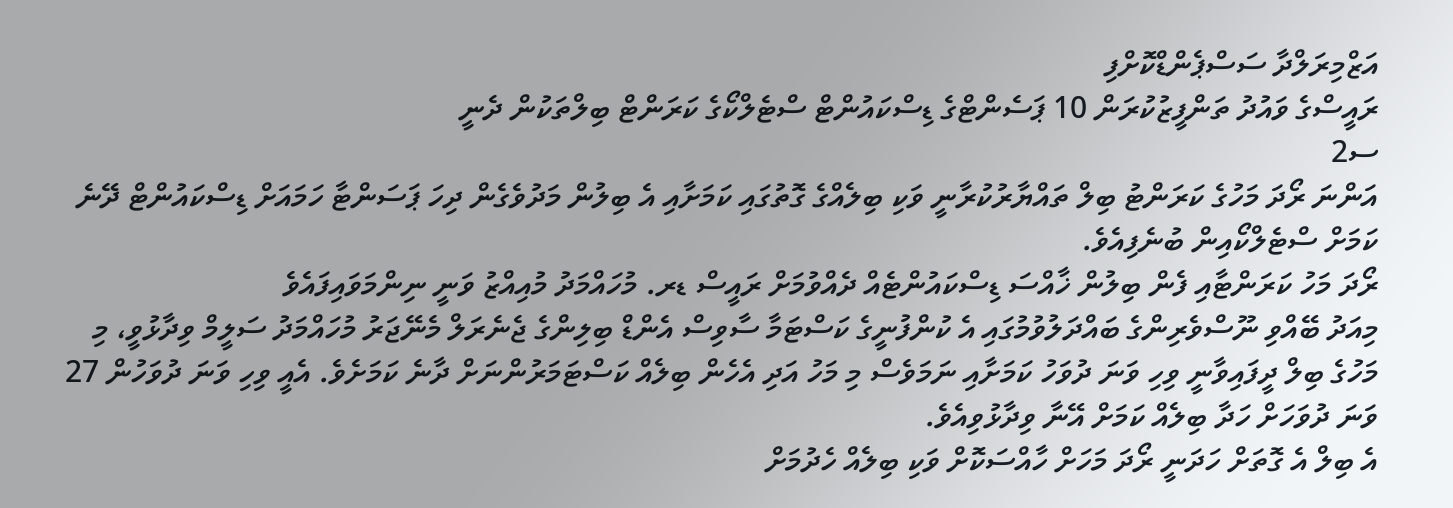އަޒްމިރަލްދާ ސަސްޕެންޑްކޮށްފި
ރައީސްގެ ވައުދު ތަންފީޒުކުރަން 10 ޕަސެންޓްގެ ޑިސްކައުންޓް ސްޓެލްކޯގެ ކަރަންޓް ބިލްތަކުން ދެނީ
ސ2
އަންނަ ރޯދަ މަހުގެ ކަރަންޓު ބިލް ތައްޔާރުކުރާނީ ވަކި ބިލެއްގެ ގޮތުގައި ކަމަށާއި އެ ބިލުން މަދުވެގެން ދިހަ ޕަސަންޓާ ހަމައަށް ޑިސްކައުންޓް ދޭނެ ކަމަށް ސްޓެލްކޯއިން ބުނެފިއެވެ.
ރޯދަ މަހު ކަރަންޓާއި ފެން ބިލުން ޚާއްސަ ޑިސްކައުންޓެއް ދެއްވުމަށް ރައީސް ޑރ. މުހައްމަދު މުއިއްޒު ވަނީ ނިންމަވައިފައެވެ
މިއަދު ބޭއްވި ނޫސްވެރިންގެ ބައްދަލުވުމުގައި އެ ކުންފުނީގެ ކަސްޓަމާ ސާވިސް އެންޑް ބިލިންގެ ޖެނެރަލް މެނޭޖަރު މުހައްމަދު ސަލީމް ވިދާޅުވީ، މި މަހުގެ ބިލް ދީފައިވާނީ ވިހި ވަނަ ދުވަހު ކަމަށާއި ނަމަވެސް މި މަހު އަދި އެހެން ބިލެއް ކަސްޓަމަރުންނަށް ދާނެ ކަމަށެވެ. އެއީ ވިހި ވަނަ ދުވަހުން 27 ވަނަ ދުވަހަށް ހަދާ ބިލެއް ކަމަށް އޭނާ ވިދާޅުވިއެވެ.
އެ ބިލް އެ ގޮތަށް ހަދަނީ ރޯދަ މަހަށް ހާއްސަކޮށް ވަކި ބިލެއް ހެދުމަށް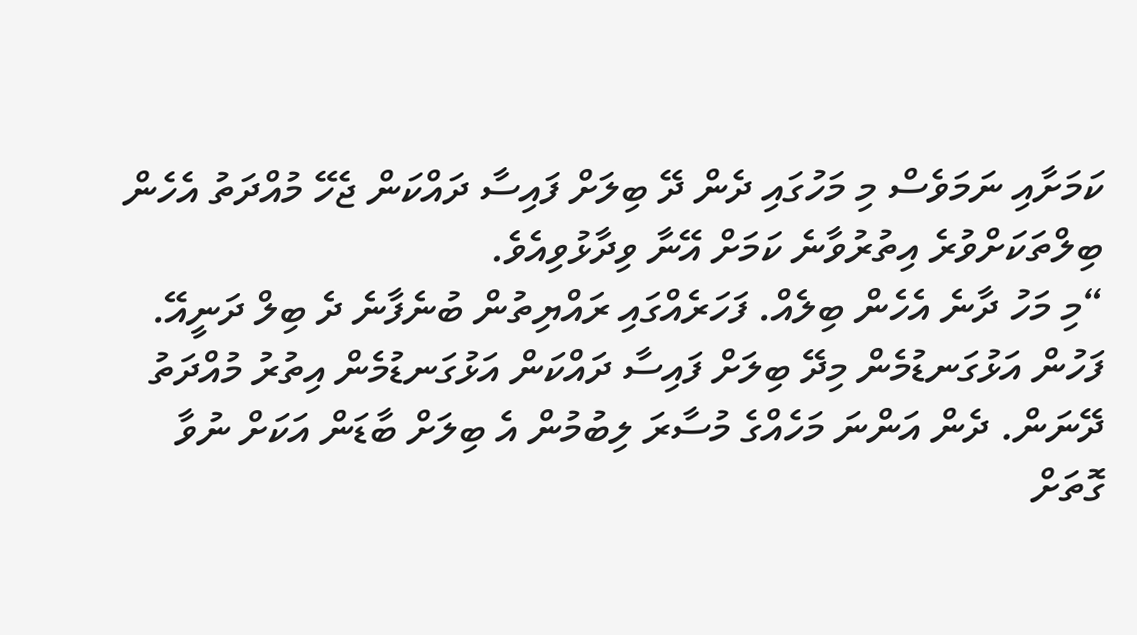ކަމަށާއި ނަމަވެސް މި މަހުގައި ދެން ދޭ ބިލަށް ފައިސާ ދައްކަން ޖެހޭ މުއްދަތު އެހެން ބިލްތަކަށްވުރެ އިތުރުވާނެ ކަމަށް އޭނާ ވިދާޅުވިއެވެ.
“މި މަހު ދާނެ އެހެން ބިލެއް. ފަހަރެއްގައި ރައްޔިތުން ބުނެފާނެ ދެ ބިލް ދަނީއޭ. ފަހުން އަޅުގަނޑުމެން މިދޭ ބިލަށް ފައިސާ ދައްކަން އަޅުގަނޑުމެން އިތުރު މުއްދަތު ދޭނަން. ދެން އަންނަ މަހެއްގެ މުސާރަ ލިބުމުން އެ ބިލަށް ބާޑަން އަކަށް ނުވާ ގޮތަށް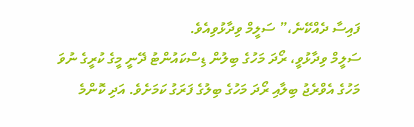ފައިސާ ދެއްކޭނެ،” ސަލީމް ވިދާޅުވިއެވެ.
ސަލީމް ވިދާޅުވީ، ރޯދަ މަހުގެ ބިލުން ޑިސްކައުންޓު ދޭނީ މީގެ ކުރީގެ ނުވަ މަހުގެ އެވްރެޖު ބިލާއި ރޯދަ މަހުގެ ބިލުގެ ފަރަގު ކަމަށެވެ. އަދި ކޮންމެ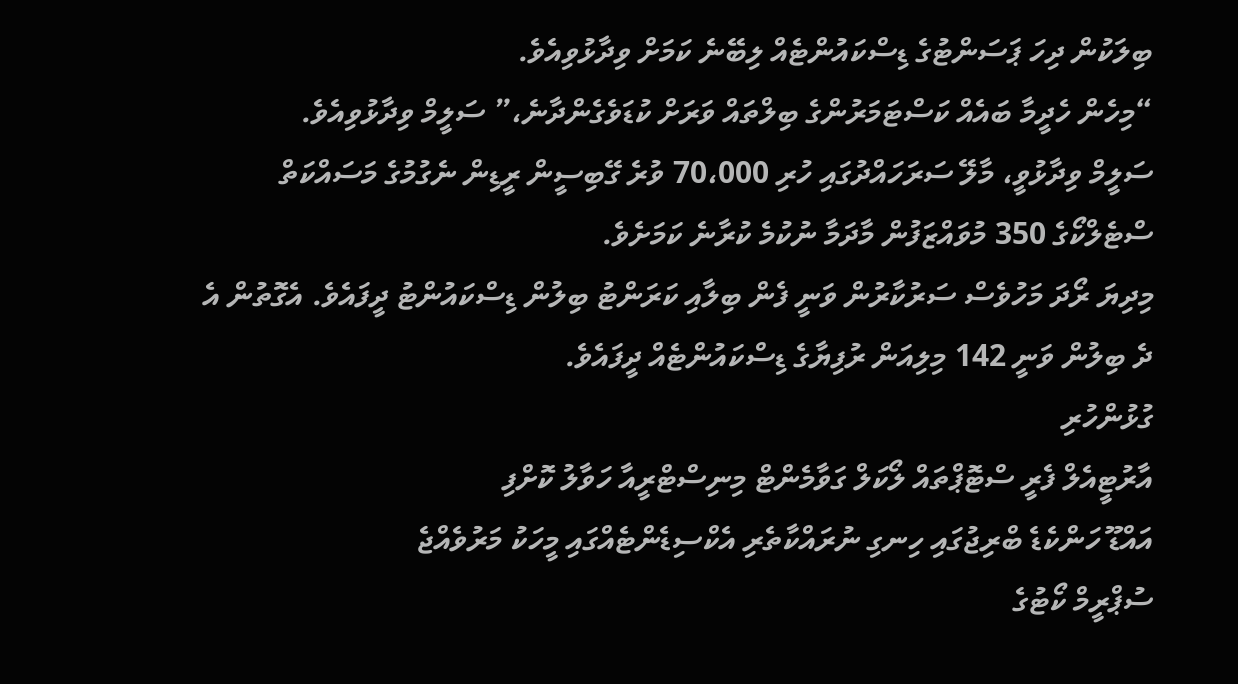ބިލަކުން ދިހަ ޕަސަންޓުގެ ޑިސްކައުންޓެއް ލިބޭނެ ކަމަށް ވިދާޅުވިއެވެ.
“މިހެން ހެދީމާ ބައެއް ކަސްޓަމަރުންގެ ބިލްތައް ވަރަށް ކުޑަވެގެންދާނެ،” ސަލީމް ވިދާޅުވިއެވެ.
ސަލީމް ވިދާޅުވީ، މާލޭ ސަރަހައްދުގައި ހުރި 70،000 ވުރެ ގޭބިސީން ރީޑިން ނެގުމުގެ މަސައްކަތް ސްޓެލްކޯގެ 350 މުވައްޒަފުން މާދަމާ ނުކުމެ ކުރާނެ ކަމަށެވެ.
މިދިޔަ ރޯދަ މަހުވެސް ސަރުކާރުން ވަނީ ފެން ބިލާއި ކަރަންޓު ބިލުން ޑިސްކައުންޓު ދީފައެވެ. އެގޮތުން އެ ދެ ބިލުން ވަނީ 142 މިލިއަން ރުފިޔާގެ ޑިސްކައުންޓެއް ދީފައެވެ.
ގުޅުންހުރި
އާރުޓީއެލް ފެރީ ސްޓޮޕްތައް ލޯކަލް ގަވާމެންޓް މިނިސްޓްރީއާ ހަވާލު ކޮށްފި
އައްޑޫ ހަންކެޑެ ބްރިޖުގައި ހިނގި ނުރައްކާތެރި އެކްސިޑެންޓެއްގައި މީހަކު މަރުވެއްޖެ
ސުޕްރީމް ކޯޓުގެ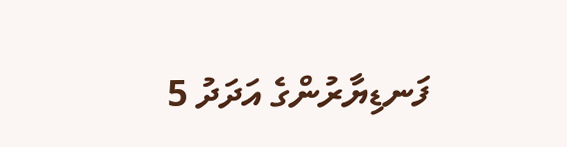ފަނޑިޔާރުންގެ އަދަދު 5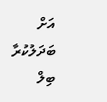އަށް ބަދަލުކުރާ ބިލް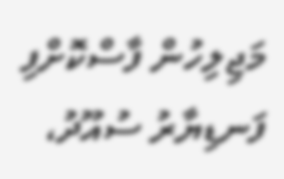މަޖިލިހުން ފާސްކޮށްފި
ފަނޑިޔާރު ސުއޫދު،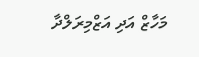މަހާޒް އަދި އަޒްމިރަލްދާ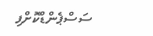ސަސްޕެންޑްކޮށްފި